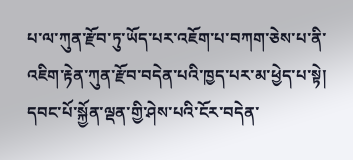པ་ལ་ཀུན་རྫོབ་ཏུ་ཡོད་པར་འཇོག་པ་བཀག་ཅེས་པ་ནི་འཇིག་རྟེན་ཀུན་རྫོབ་བདེན་པའི་ཁྱད་པར་མ་ཕྱེད་པ་སྟེ། དབང་པོ་སྐྱོན་ལྡན་གྱི་ཤེས་པའི་ངོར་བདེན་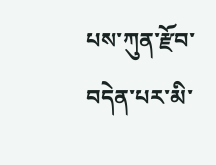པས་ཀུན་རྫོབ་བདེན་པར་མི་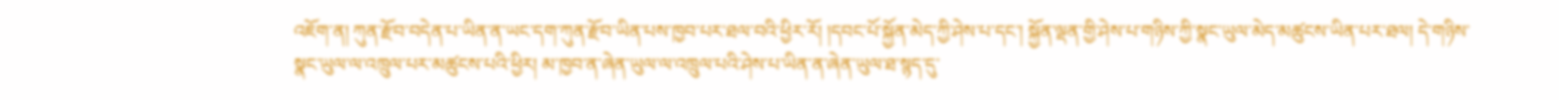འཇོག་ན། ཀུན་རྫོབ་བདེན་པ་ཡིན་ན་ཡང་དག་ཀུན་རྫོབ་ཡིན་པས་ཁྱབ་པར་ཐལ་བའི་ཕྱིར་རོ། །དབང་པོ་སྐྱོན་མེད་ཀྱི་ཤེས་པ་དང་། སྐྱོན་ལྡན་གྱི་ཤེས་པ་གཉིས་ཀྱི་སྣང་ཡུལ་མེད་མཚུངས་ཡིན་པར་ཐལ། དེ་གཉིས་སྣང་ཡུལ་ལ་འཁྲུལ་པར་མཚུངས་པའི་ཕྱིར། མ་ཁྱབ་ན་ཞེན་ཡུལ་ལ་འཁྲུལ་པའི་ཤེས་པ་ཡིན་ན་ཞེན་ཡུལ་ཐ་སྙད་དུ་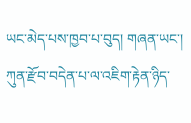ཡང་མེད་པས་ཁྱབ་པ་བུད། གཞན་ཡང་། ཀུན་རྫོབ་བདེན་པ་ལ་འཇིག་རྟེན་ཉིད་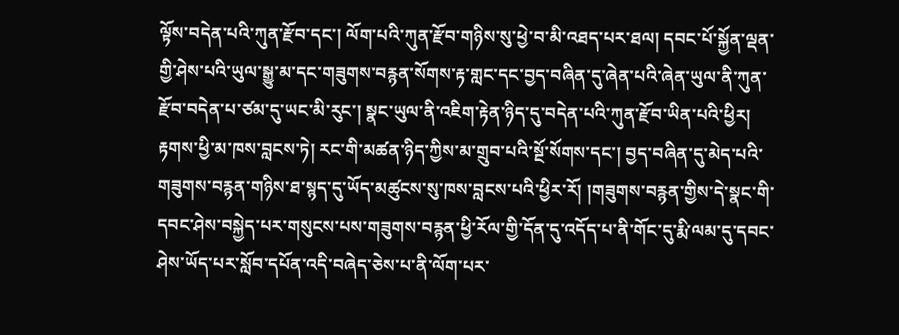ལྟོས་བདེན་པའི་ཀུན་རྫོབ་དང་། ལོག་པའི་ཀུན་རྫོབ་གཉིས་སུ་ཕྱེ་བ་མི་འཐད་པར་ཐལ། དབང་པོ་སྐྱོན་ལྡན་གྱི་ཤེས་པའི་ཡུལ་སྒྱུ་མ་དང་གཟུགས་བརྙན་སོགས་རྟ་གླང་དང་བྱད་བཞིན་དུ་ཞེན་པའི་ཞེན་ཡུལ་ནི་ཀུན་རྫོབ་བདེན་པ་ཙམ་དུ་ཡང་མི་རུང་། སྣང་ཡུལ་ནི་འཇིག་རྟེན་ཉིད་དུ་བདེན་པའི་ཀུན་རྫོབ་ཡིན་པའི་ཕྱིར། རྟགས་ཕྱི་མ་ཁས་བླངས་ཏེ། རང་གི་མཚན་ཉིད་ཀྱིས་མ་གྲུབ་པའི་སྔོ་སོགས་དང་། བྱད་བཞིན་དུ་མེད་པའི་གཟུགས་བརྙན་གཉིས་ཐ་སྙད་དུ་ཡོད་མཚུངས་སུ་ཁས་བླངས་པའི་ཕྱིར་རོ། །གཟུགས་བརྙན་གྱིས་དེ་སྣང་གི་དབང་ཤེས་བསྐྱེད་པར་གསུངས་པས་གཟུགས་བརྙན་ཕྱི་རོལ་གྱི་དོན་དུ་འདོད་པ་ནི་གོང་དུ་རྨི་ལམ་དུ་དབང་ཤེས་ཡོད་པར་སློབ་དཔོན་འདི་བཞེད་ཅེས་པ་ནི་ལོག་པར་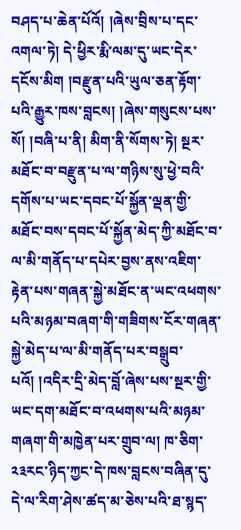བཤད་པ་ཆེན་པོའོ། །ཞེས་བྲིས་པ་དང་འགལ་ཏེ། དེ་ཕྱིར་རྨི་ལམ་དུ་ཡང་དེར་དངོས་མིག །བརྫུན་པའི་ཡུལ་ཅན་རྟོག་པའི་རྒྱུར་ཁས་བླངས། །ཞེས་གསུངས་པས་སོ། །བཞི་པ་ནི། མིག་ནི་སོགས་ཏེ། སྔར་མཐོང་བ་བརྫུན་པ་ལ་གཉིས་སུ་ཕྱེ་བའི་དགོས་པ་ཡང་དབང་པོ་སྐྱོན་ལྡན་གྱི་མཐོང་བས་དབང་པོ་སྐྱོན་མེད་ཀྱི་མཐོང་བ་ལ་མི་གནོད་པ་དཔེར་བྱས་ནས་འཇིག་རྟེན་པས་གཞན་སྐྱེ་མཐོང་ན་ཡང་འཕགས་པའི་མཉམ་བཞག་གི་གཟིགས་ངོར་གཞན་སྐྱེ་མེད་པ་ལ་མི་གནོད་པར་བསྒྲུབ་པའོ། །འདིར་དྲི་མེད་བློ་ཞེས་པས་སྔར་གྱི་ཡང་དག་མཐོང་བ་འཕགས་པའི་མཉམ་གཞག་གི་མཁྱེན་པར་གྲུབ་ལ། ཁ་ཅིག་༢༣རང་ཉིད་ཀྱང་དེ་ཁས་བླངས་བཞིན་དུ་དེ་ལ་རིག་ཤེས་ཚད་མ་ཅེས་པའི་ཐ་སྙད་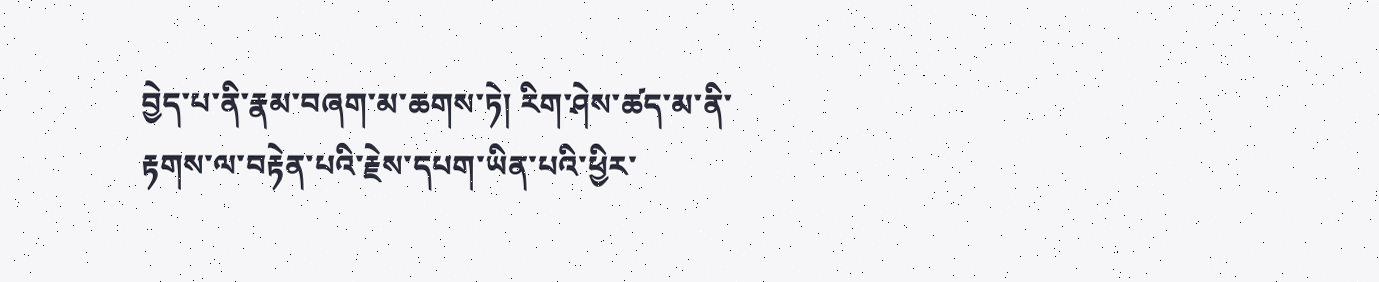བྱེད་པ་ནི་རྣམ་བཞག་མ་ཆགས་ཏེ། རིག་ཤེས་ཚད་མ་ནི་རྟགས་ལ་བརྟེན་པའི་རྗེས་དཔག་ཡིན་པའི་ཕྱིར་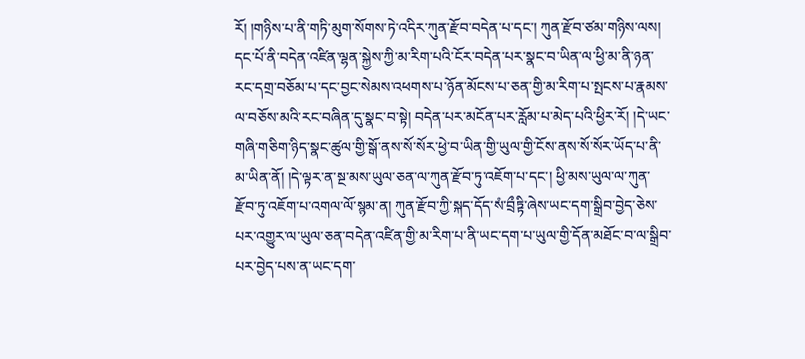རོ། །གཉིས་པ་ནི་གཏི་མུག་སོགས་ཏེ་འདིར་ཀུན་རྫོབ་བདེན་པ་དང་། ཀུན་རྫོབ་ཙམ་གཉིས་ལས། དང་པོ་ནི་བདེན་འཛིན་ལྷན་སྐྱེས་ཀྱི་མ་རིག་པའི་ངོར་བདེན་པར་སྣང་བ་ཡིན་ལ་ཕྱི་མ་ནི་ཉན་རང་དགྲ་བཅོམ་པ་དང་བྱང་སེམས་འཕགས་པ་ཉོན་མོངས་པ་ཅན་གྱི་མ་རིག་པ་སྤངས་པ་རྣམས་ལ་བཅོས་མའི་རང་བཞིན་དུ་སྣང་བ་སྟེ། བདེན་པར་མངོན་པར་རློམ་པ་མེད་པའི་ཕྱིར་རོ། །དེ་ཡང་གཞི་གཅིག་ཉིད་སྣང་ཚུལ་གྱི་སྒོ་ནས་སོ་སོར་ཕྱེ་བ་ཡིན་གྱི་ཡུལ་གྱི་ངོས་ནས་སོ་སོར་ཡོད་པ་ནི་མ་ཡིན་ནོ། །དེ་ལྟར་ན་སྔ་མས་ཡུལ་ཅན་ལ་ཀུན་རྫོབ་ཏུ་འཇོག་པ་དང་། ཕྱི་མས་ཡུལ་ལ་ཀུན་རྫོབ་ཏུ་འཇོག་པ་འགལ་ལོ་སྙམ་ན། ཀུན་རྫོབ་ཀྱི་སྐད་དོད་སཾ་བྲྀཏྟི་ཞེས་ཡང་དག་སྒྲིབ་བྱེད་ཅེས་པར་འགྱུར་ལ་ཡུལ་ཅན་བདེན་འཛིན་གྱི་མ་རིག་པ་ནི་ཡང་དག་པ་ཡུལ་གྱི་དོན་མཐོང་བ་ལ་སྒྲིབ་པར་བྱེད་པས་ན་ཡང་དག་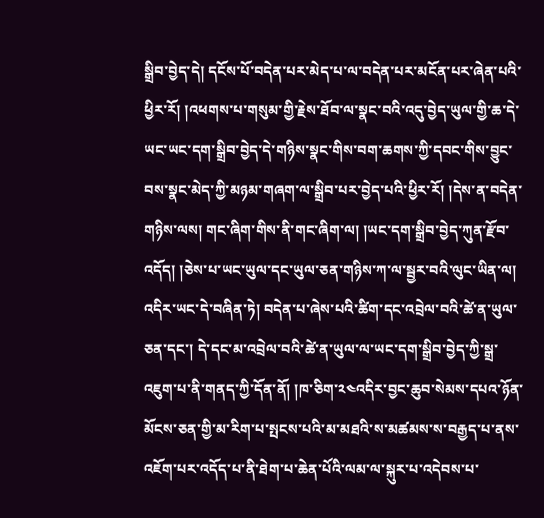སྒྲིབ་བྱེད་དེ། དངོས་པོ་བདེན་པར་མེད་པ་ལ་བདེན་པར་མངོན་པར་ཞེན་པའི་ཕྱིར་རོ། །འཕགས་པ་གསུམ་གྱི་རྗེས་ཐོབ་ལ་སྣང་བའི་འདུ་བྱེད་ཡུལ་གྱི་ཆ་དེ་ཡང་ཡང་དག་སྒྲིབ་བྱེད་དེ་གཉིས་སྣང་གིས་བག་ཆགས་ཀྱི་དབང་གིས་བྱུང་བས་སྣང་མེད་ཀྱི་མཉམ་གཞག་ལ་སྒྲིབ་པར་བྱེད་པའི་ཕྱིར་རོ། །དེས་ན་བདེན་གཉིས་ལས། གང་ཞིག་གིས་ནི་གང་ཞིག་ལ། །ཡང་དག་སྒྲིབ་བྱེད་ཀུན་རྫོབ་འདོད། །ཅེས་པ་ཡང་ཡུལ་དང་ཡུལ་ཅན་གཉིས་ཀ་ལ་སྦྱར་བའི་ལུང་ཡིན་ལ། འདིར་ཡང་དེ་བཞིན་ཏེ། བདེན་པ་ཞེས་པའི་ཚིག་དང་འབྲེལ་བའི་ཚེ་ན་ཡུལ་ཅན་དང་། དེ་དང་མ་འབྲེལ་བའི་ཚེ་ན་ཡུལ་ལ་ཡང་དག་སྒྲིབ་བྱེད་ཀྱི་སྒྲ་འཇུག་པ་ནི་གནད་ཀྱི་དོན་ནོ། །ཁ་ཅིག་༢༤འདིར་བྱང་ཆུབ་སེམས་དཔའ་ཉོན་མོངས་ཅན་གྱི་མ་རིག་པ་སྤངས་པའི་མ་མཐའི་ས་མཚམས་ས་བརྒྱད་པ་ནས་འཇོག་པར་འདོད་པ་ནི་ཐེག་པ་ཆེན་པོའི་ལམ་ལ་སྐུར་པ་འདེབས་པ་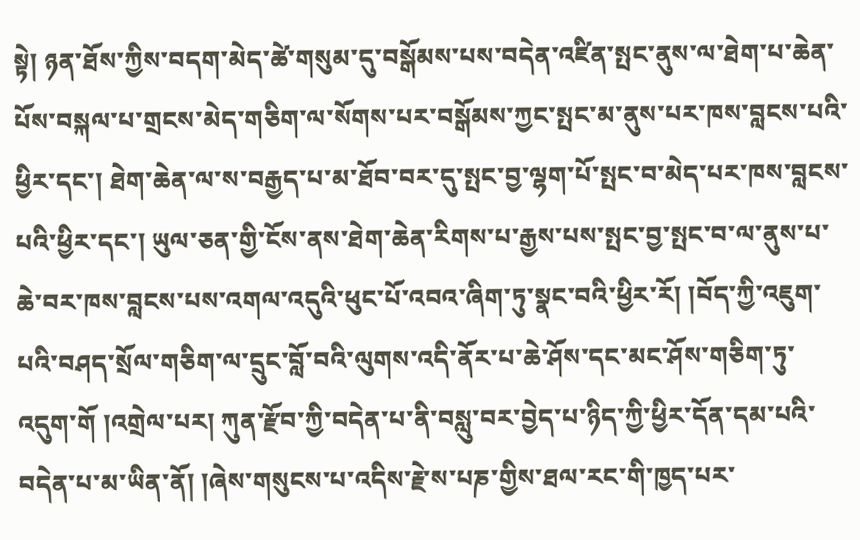སྟེ། ཉན་ཐོས་ཀྱིས་བདག་མེད་ཚེ་གསུམ་དུ་བསྒོམས་པས་བདེན་འཛིན་སྤང་ནུས་ལ་ཐེག་པ་ཆེན་པོས་བསྐལ་པ་གྲངས་མེད་གཅིག་ལ་སོགས་པར་བསྒོམས་ཀྱང་སྤང་མ་ནུས་པར་ཁས་བླངས་པའི་ཕྱིར་དང་། ཐེག་ཆེན་ལ་ས་བརྒྱད་པ་མ་ཐོབ་བར་དུ་སྤང་བྱ་ལྷག་པོ་སྤང་བ་མེད་པར་ཁས་བླངས་པའི་ཕྱིར་དང་། ཡུལ་ཅན་གྱི་ངོས་ནས་ཐེག་ཆེན་རིགས་པ་རྒྱས་པས་སྤང་བྱ་སྤང་བ་ལ་ནུས་པ་ཆེ་བར་ཁས་བླངས་པས་འགལ་འདུའི་ཕུང་པོ་འབའ་ཞིག་ཏུ་སྣང་བའི་ཕྱིར་རོ། །བོད་ཀྱི་འཇུག་པའི་བཤད་སྲོལ་གཅིག་ལ་དྲུང་བློ་བའི་ལུགས་འདི་ནོར་པ་ཆེ་ཤོས་དང་མང་ཤོས་གཅིག་ཏུ་འདུག་གོ །འགྲེལ་པར། ཀུན་རྫོབ་ཀྱི་བདེན་པ་ནི་བསླུ་བར་བྱེད་པ་ཉིད་ཀྱི་ཕྱིར་དོན་དམ་པའི་བདེན་པ་མ་ཡིན་ནོ། །ཞེས་གསུངས་པ་འདིས་རྗེ་ས་པཎ་གྱིས་ཐལ་རང་གི་ཁྱད་པར་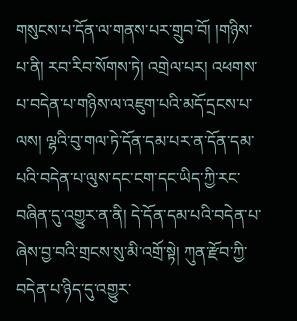གསུངས་པ་དོན་ལ་གནས་པར་གྲུབ་བོ། །གཉིས་པ་ནི། རབ་རིབ་སོགས་ཏེ། འགྲེལ་པར། འཕགས་པ་བདེན་པ་གཉིས་ལ་འཇུག་པའི་མདོ་དྲངས་པ་ལས། ལྷའི་བུ་གལ་ཏེ་དོན་དམ་པར་ན་དོན་དམ་པའི་བདེན་པ་ལུས་དང་ངག་དང་ཡིད་ཀྱི་རང་བཞིན་དུ་འགྱུར་ན་ནི། དེ་དོན་དམ་པའི་བདེན་པ་ཞེས་བྱ་བའི་གྲངས་སུ་མི་འགྲོ་སྟེ། ཀུན་རྫོབ་ཀྱི་བདེན་པ་ཉིད་དུ་འགྱུར་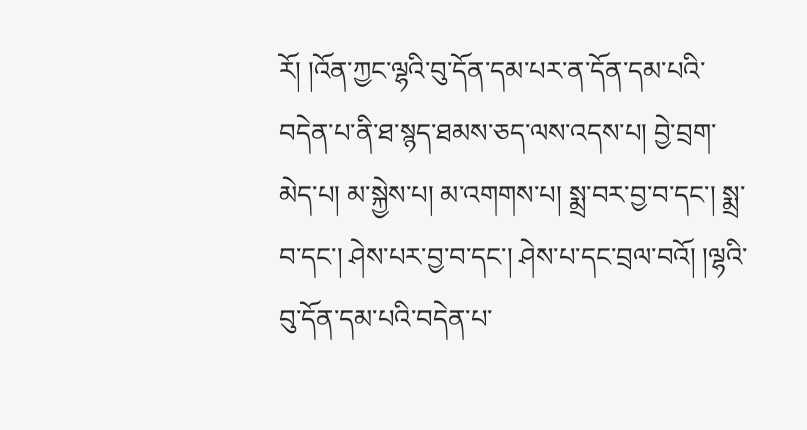རོ། །འོན་ཀྱང་ལྷའི་བུ་དོན་དམ་པར་ན་དོན་དམ་པའི་བདེན་པ་ནི་ཐ་སྙད་ཐམས་ཅད་ལས་འདས་པ། བྱེ་བྲག་མེད་པ། མ་སྐྱེས་པ། མ་འགགས་པ། སྨྲ་བར་བྱ་བ་དང་། སྨྲ་བ་དང་། ཤེས་པར་བྱ་བ་དང་། ཤེས་པ་དང་བྲལ་བའོ། །ལྷའི་བུ་དོན་དམ་པའི་བདེན་པ་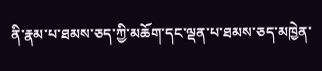ནི་རྣམ་པ་ཐམས་ཅད་ཀྱི་མཆོག་དང་ལྡན་པ་ཐམས་ཅད་མཁྱེན་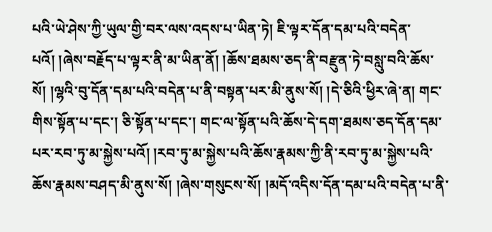པའི་ཡེ་ཤེས་ཀྱི་ཡུལ་གྱི་བར་ལས་འདས་པ་ཡིན་ཏེ། ཇི་ལྟར་དོན་དམ་པའི་བདེན་པའོ། །ཞེས་བརྗོད་པ་ལྟར་ནི་མ་ཡིན་ནོ། །ཆོས་ཐམས་ཅད་ནི་བརྫུན་ཏེ་བསླུ་བའི་ཆོས་སོ། །ལྷའི་བུ་དོན་དམ་པའི་བདེན་པ་ནི་བསྟན་པར་མི་ནུས་སོ། །དེ་ཅིའི་ཕྱིར་ཞེ་ན། གང་གིས་སྟོན་པ་དང་། ཅི་སྟོན་པ་དང་། གང་ལ་སྟོན་པའི་ཆོས་དེ་དག་ཐམས་ཅད་དོན་དམ་པར་རབ་ཏུ་མ་སྐྱེས་པའོ། །རབ་ཏུ་མ་སྐྱེས་པའི་ཆོས་རྣམས་ཀྱི་ནི་རབ་ཏུ་མ་སྐྱེས་པའི་ཆོས་རྣམས་བཤད་མི་ནུས་སོ། །ཞེས་གསུངས་སོ། །མདོ་འདིས་དོན་དམ་པའི་བདེན་པ་ནི་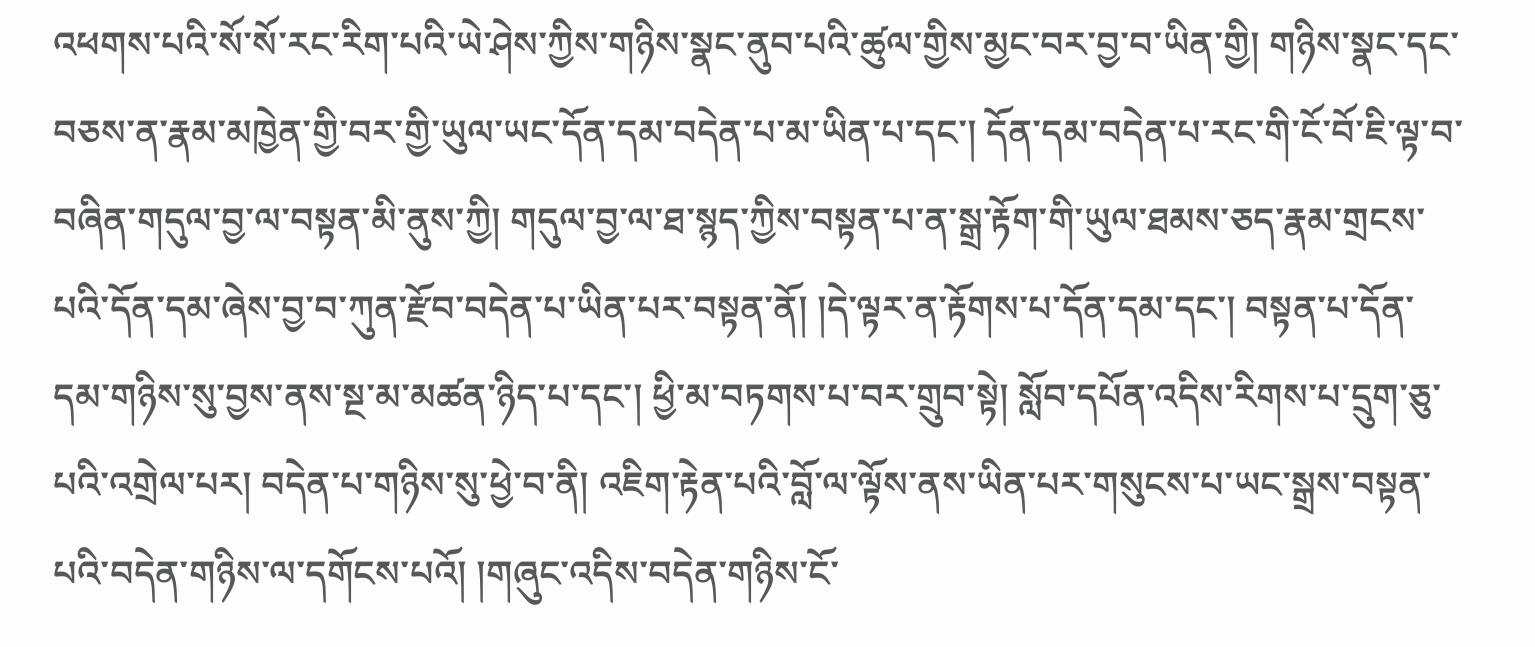འཕགས་པའི་སོ་སོ་རང་རིག་པའི་ཡེ་ཤེས་ཀྱིས་གཉིས་སྣང་ནུབ་པའི་ཚུལ་གྱིས་མྱང་བར་བྱ་བ་ཡིན་གྱི། གཉིས་སྣང་དང་བཅས་ན་རྣམ་མཁྱེན་གྱི་བར་གྱི་ཡུལ་ཡང་དོན་དམ་བདེན་པ་མ་ཡིན་པ་དང་། དོན་དམ་བདེན་པ་རང་གི་ངོ་བོ་ཇི་ལྟ་བ་བཞིན་གདུལ་བྱ་ལ་བསྟན་མི་ནུས་ཀྱི། གདུལ་བྱ་ལ་ཐ་སྙད་ཀྱིས་བསྟན་པ་ན་སྒྲ་རྟོག་གི་ཡུལ་ཐམས་ཅད་རྣམ་གྲངས་པའི་དོན་དམ་ཞེས་བྱ་བ་ཀུན་རྫོབ་བདེན་པ་ཡིན་པར་བསྟན་ནོ། །དེ་ལྟར་ན་རྟོགས་པ་དོན་དམ་དང་། བསྟན་པ་དོན་དམ་གཉིས་སུ་བྱས་ནས་སྔ་མ་མཚན་ཉིད་པ་དང་། ཕྱི་མ་བཏགས་པ་བར་གྲུབ་སྟེ། སློབ་དཔོན་འདིས་རིགས་པ་དྲུག་ཅུ་པའི་འགྲེལ་པར། བདེན་པ་གཉིས་སུ་ཕྱེ་བ་ནི། འཇིག་རྟེན་པའི་བློ་ལ་ལྟོས་ནས་ཡིན་པར་གསུངས་པ་ཡང་སྒྲས་བསྟན་པའི་བདེན་གཉིས་ལ་དགོངས་པའོ། །གཞུང་འདིས་བདེན་གཉིས་ངོ་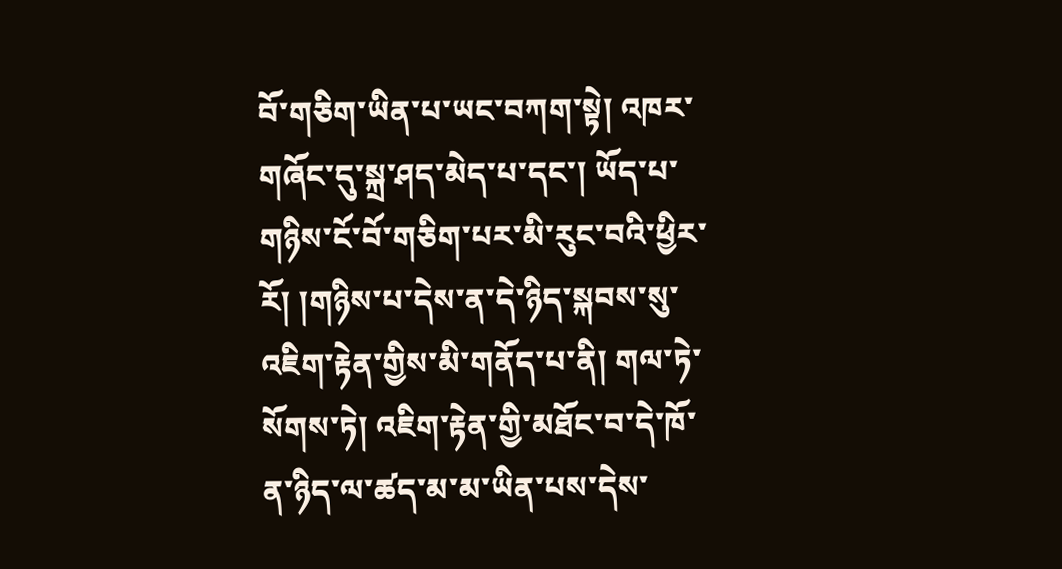བོ་གཅིག་ཡིན་པ་ཡང་བཀག་སྟེ། འཁར་གཞོང་དུ་སྐྲ་ཤད་མེད་པ་དང་། ཡོད་པ་གཉིས་ངོ་བོ་གཅིག་པར་མི་རུང་བའི་ཕྱིར་རོ། །གཉིས་པ་དེས་ན་དེ་ཉིད་སྐབས་སུ་འཇིག་རྟེན་གྱིས་མི་གནོད་པ་ནི། གལ་ཏེ་སོགས་ཏེ། འཇིག་རྟེན་གྱི་མཐོང་བ་དེ་ཁོ་ན་ཉིད་ལ་ཚད་མ་མ་ཡིན་པས་དེས་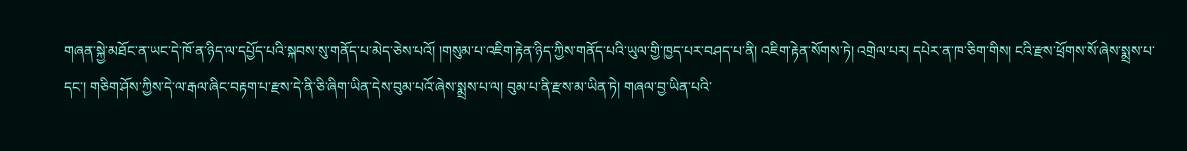གཞན་སྐྱེ་མཐོང་ན་ཡང་དེ་ཁོ་ན་ཉིད་ལ་དཔྱོད་པའི་སྐབས་སུ་གནོད་པ་མེད་ཅེས་པའོ། །གསུམ་པ་འཇིག་རྟེན་ཉིད་ཀྱིས་གནོད་པའི་ཡུལ་གྱི་ཁྱད་པར་བཤད་པ་ནི། འཇིག་རྟེན་སོགས་ཏེ། འགྲེལ་པར། དཔེར་ན་ཁ་ཅིག་གིས། ངའི་རྫས་ཕྲོགས་སོ་ཞེས་སྨྲས་པ་དང་། གཅིག་ཤོས་ཀྱིས་དེ་ལ་རྒལ་ཞིང་བརྟག་པ་རྫས་དེ་ནི་ཅི་ཞིག་ཡིན་དེས་བུམ་པའོ་ཞེས་སྨྲས་པ་ལ། བུམ་པ་ནི་རྫས་མ་ཡིན་ཏེ། གཞལ་བྱ་ཡིན་པའི་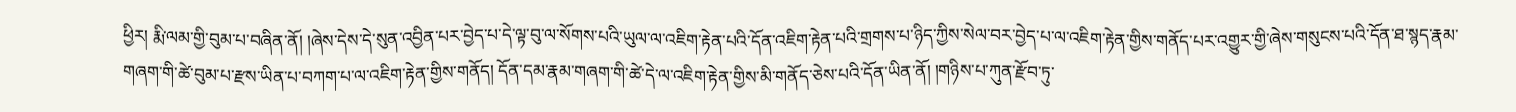ཕྱིར། རྨི་ལམ་གྱི་བུམ་པ་བཞིན་ནོ། །ཞེས་དེས་དེ་སུན་འབྱིན་པར་བྱེད་པ་དེ་ལྟ་བུ་ལ་སོགས་པའི་ཡུལ་ལ་འཇིག་རྟེན་པའི་དོན་འཇིག་རྟེན་པའི་གྲགས་པ་ཉིད་ཀྱིས་སེལ་བར་བྱེད་པ་ལ་འཇིག་རྟེན་གྱིས་གནོད་པར་འགྱུར་གྱི་ཞེས་གསུངས་པའི་དོན་ཐ་སྙད་རྣམ་གཞག་གི་ཚེ་བུམ་པ་རྫས་ཡིན་པ་བཀག་པ་ལ་འཇིག་རྟེན་གྱིས་གནོད། དོན་དམ་རྣམ་གཞག་གི་ཚེ་དེ་ལ་འཇིག་རྟེན་གྱིས་མི་གནོད་ཅེས་པའི་དོན་ཡིན་ནོ། །གཉིས་པ་ཀུན་རྫོབ་ཏུ་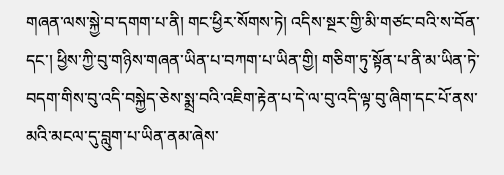གཞན་ལས་སྐྱེ་བ་དགག་པ་ནི། གང་ཕྱིར་སོགས་ཏེ། འདིས་སྔར་གྱི་མི་གཙང་བའི་ས་བོན་དང་། ཕྱིས་ཀྱི་བུ་གཉིས་གཞན་ཡིན་པ་བཀག་པ་ཡིན་གྱི། གཅིག་ཏུ་སྟོན་པ་ནི་མ་ཡིན་ཏེ་བདག་གིས་བུ་འདི་བསྐྱེད་ཅེས་སྨྲ་བའི་འཇིག་རྟེན་པ་དེ་ལ་བུ་འདི་ལྟ་བུ་ཞིག་དང་པོ་ནས་མའི་མངལ་དུ་བླུག་པ་ཡིན་ནམ་ཞེས་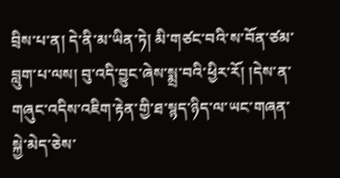བྲིས་པ་ན། དེ་ནི་མ་ཡིན་ཏེ། མི་གཙང་བའི་ས་བོན་ཙམ་བླུག་པ་ལས། བུ་འདི་བྱུང་ཞེས་སྨྲ་བའི་ཕྱིར་རོ། །དེས་ན་གཞུང་འདིས་འཇིག་རྟེན་གྱི་ཐ་སྙད་ཉིད་ལ་ཡང་གཞན་སྐྱེ་མེད་ཅེས་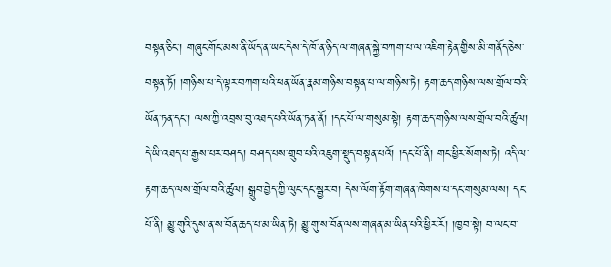བསྟན་ཅིང་། གཞུང་གོང་མས་ནི་ཡོད་ན་ཡང་དེས་དེ་ཁོ་ན་ཉིད་ལ་གཞན་སྐྱེ་བཀག་པ་ལ་འཇིག་རྟེན་གྱིས་མི་གནོད་ཅེས་བསྟན་ཏོ། །གཉིས་པ་དེ་ལྟར་བཀག་པའི་ཕན་ཡོན་རྣམ་གཉིས་བསྟན་པ་ལ་གཉིས་ཏེ། རྟག་ཆད་གཉིས་ལས་གྲོལ་བའི་ཡོན་ཏན་དང་། ལས་ཀྱི་འབྲས་བུ་འཐད་པའི་ཡོན་ཏན་ནོ། །དང་པོ་ལ་གསུམ་སྟེ། རྟག་ཆད་གཉིས་ལས་གྲོལ་བའི་ཚུལ། དེ་ཡི་འཐད་པ་རྒྱས་པར་བཤད། བཤད་པས་གྲུབ་པའི་འཇུག་སྡུད་བསྟན་པའོ། །དང་པོ་ནི། གང་ཕྱིར་སོགས་ཏེ། འདི་ལ་རྟག་ཆད་ལས་གྲོལ་བའི་ཚུལ། སྒྲུབ་བྱེད་ཀྱི་ལུང་དང་སྦྱར་བ། དེས་ལོག་རྟོག་གཞན་ཁེགས་པ་དང་གསུམ་ལས། དང་པོ་ནི། མྱུ་གུའི་དུས་ན་ས་བོན་ཆད་པ་མ་ཡིན་ཏེ། མྱུ་གུ་ས་བོན་ལས་གཞན་མ་ཡིན་པའི་ཕྱིར་རོ། །ཁྱབ་སྟེ། བ་ལང་བ་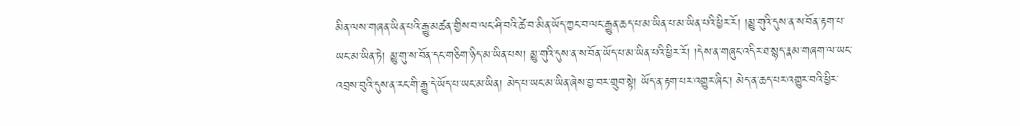མིན་ལས་གཞན་ཡིན་པའི་རྒྱུ་མཚན་གྱིས་བ་ལང་ཤི་བའི་ཚེ་བ་མིན་ཡོད་ཀྱང་བ་ལང་རྒྱུན་ཆད་པ་མ་ཡིན་པ་མ་ཡིན་པའི་ཕྱིར་རོ། །མྱུ་གུའི་དུས་ན་ས་བོན་རྟག་པ་ཡང་མ་ཡིན་ཏེ། མྱུ་གུ་ས་བོན་དང་གཅིག་ཉིད་མ་ཡིན་པས། མྱུ་གུའི་དུས་ན་ས་བོན་ཡོད་པ་མ་ཡིན་པའི་ཕྱིར་རོ། །དེས་ན་གཞུང་འདིར་ཐ་སྙད་རྣམ་གཞག་ལ་ཡང་འབྲས་བུའི་དུས་ན་རང་གི་རྒྱུ་དེ་ཡོད་པ་ཡང་མ་ཡིན། མེད་པ་ཡང་མ་ཡིན་ཞེས་བྱ་བར་གྲུབ་སྟེ། ཡོད་ན་རྟག་པར་འགྱུར་ཞིང་། མེད་ན་ཆད་པར་འགྱུར་བའི་ཕྱིར་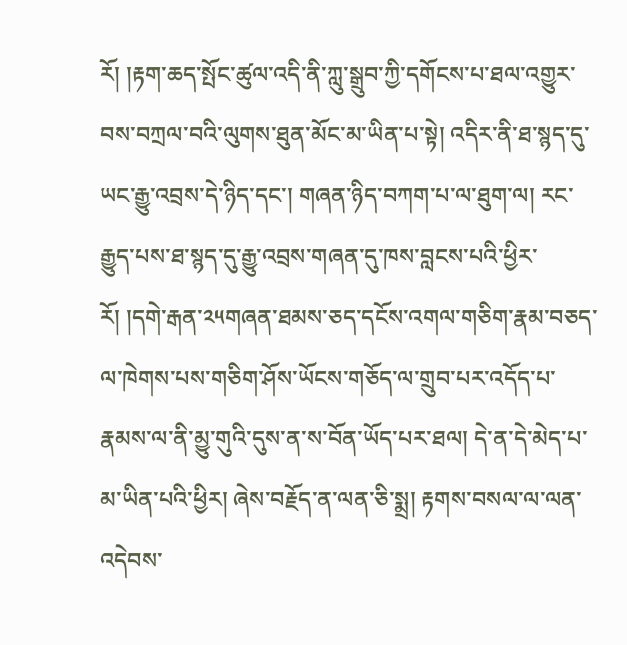རོ། །རྟག་ཆད་སྤོང་ཚུལ་འདི་ནི་ཀླུ་སྒྲུབ་ཀྱི་དགོངས་པ་ཐལ་འགྱུར་བས་བཀྲལ་བའི་ལུགས་ཐུན་མོང་མ་ཡིན་པ་སྟེ། འདིར་ནི་ཐ་སྙད་དུ་ཡང་རྒྱུ་འབྲས་དེ་ཉིད་དང་། གཞན་ཉིད་བཀག་པ་ལ་ཐུག་ལ། རང་རྒྱུད་པས་ཐ་སྙད་དུ་རྒྱུ་འབྲས་གཞན་དུ་ཁས་བླངས་པའི་ཕྱིར་རོ། །དགེ་རྒན་༢༥གཞན་ཐམས་ཅད་དངོས་འགལ་གཅིག་རྣམ་བཅད་ལ་ཁེགས་པས་གཅིག་ཤོས་ཡོངས་གཅོད་ལ་གྲུབ་པར་འདོད་པ་རྣམས་ལ་ནི་མྱུ་གུའི་དུས་ན་ས་བོན་ཡོད་པར་ཐལ། དེ་ན་དེ་མེད་པ་མ་ཡིན་པའི་ཕྱིར། ཞེས་བརྗོད་ན་ལན་ཅི་སྨྲ། རྟགས་བསལ་ལ་ལན་འདེབས་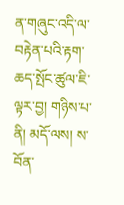ན་གཞུང་འདི་ལ་བརྟེན་པའི་རྟག་ཆད་སྤོང་ཚུལ་ཇི་ལྟར་བྱ། གཉིས་པ་ནི། མདོ་ལས། ས་བོན་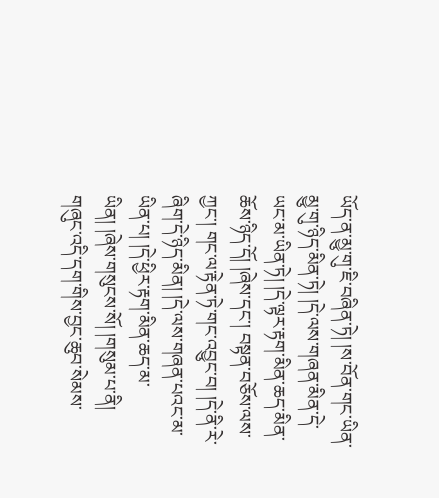ཡོད་ན་མྱུ་གུ་ཇི་བཞིན་ཏེ། །ས་བོན་གང་ཡིན་མྱུ་གུ་ཉིད་མིན་ཏེ། །དེ་ལས་གཞན་མིན་དེ་ཡང་མ་ཡིན་ཏེ། །དེ་ལྟར་རྟག་མིན་ཆད་མིན་ཆོས་ཉིད་དོ། །ཞེས་དང་། བསྟན་བཅོས་ལས་ཀྱང་། གང་ལ་རྟེན་ཏེ་གང་འབྱུང་བ། །དེ་ནི་རེ་ཞིག་དེ་ཉིད་མིན། །དེ་ལས་གཞན་པའང་མ་ཡིན་པ། །དེ་ཕྱིར་རྟག་མིན་ཆད་མ་ཡིན། །ཞེས་གསུངས་སོ། །གསུམ་པ་ནི། གཞུང་འདི་དག་གིས་བྱང་ཆུབ་སེམས་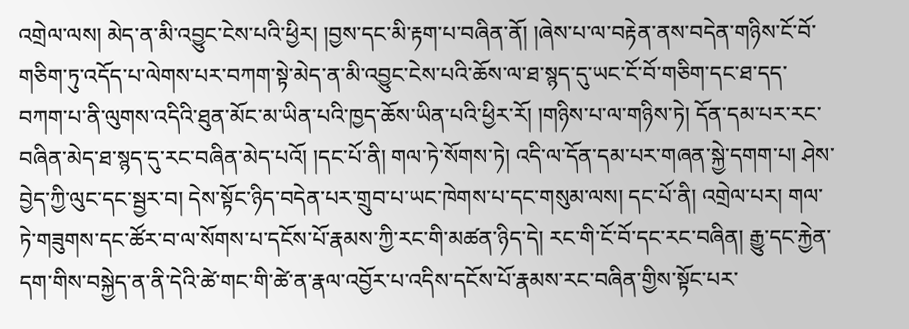འགྲེལ་ལས། མེད་ན་མི་འབྱུང་ངེས་པའི་ཕྱིར། །བྱས་དང་མི་རྟག་པ་བཞིན་ནོ། །ཞེས་པ་ལ་བརྟེན་ནས་བདེན་གཉིས་ངོ་བོ་གཅིག་ཏུ་འདོད་པ་ལེགས་པར་བཀག་སྟེ་མེད་ན་མི་འབྱུང་ངེས་པའི་ཆོས་ལ་ཐ་སྙད་དུ་ཡང་ངོ་བོ་གཅིག་དང་ཐ་དད་བཀག་པ་ནི་ལུགས་འདིའི་ཐུན་མོང་མ་ཡིན་པའི་ཁྱད་ཆོས་ཡིན་པའི་ཕྱིར་རོ། །གཉིས་པ་ལ་གཉིས་ཏེ། དོན་དམ་པར་རང་བཞིན་མེད་ཐ་སྙད་དུ་རང་བཞིན་མེད་པའོ། །དང་པོ་ནི། གལ་ཏེ་སོགས་ཏེ། འདི་ལ་དོན་དམ་པར་གཞན་སྐྱེ་དགག་པ། ཤེས་བྱེད་ཀྱི་ལུང་དང་སྦྱར་བ། དེས་སྟོང་ཉིད་བདེན་པར་གྲུབ་པ་ཡང་ཁེགས་པ་དང་གསུམ་ལས། དང་པོ་ནི། འགྲེལ་པར། གལ་ཏེ་གཟུགས་དང་ཚོར་བ་ལ་སོགས་པ་དངོས་པོ་རྣམས་ཀྱི་རང་གི་མཚན་ཉིད་དེ། རང་གི་ངོ་བོ་དང་རང་བཞིན། རྒྱུ་དང་རྐྱེན་དག་གིས་བསྐྱེད་ན་ནི་དེའི་ཚེ་གང་གི་ཚེ་ན་རྣལ་འབྱོར་པ་འདིས་དངོས་པོ་རྣམས་རང་བཞིན་གྱིས་སྟོང་པར་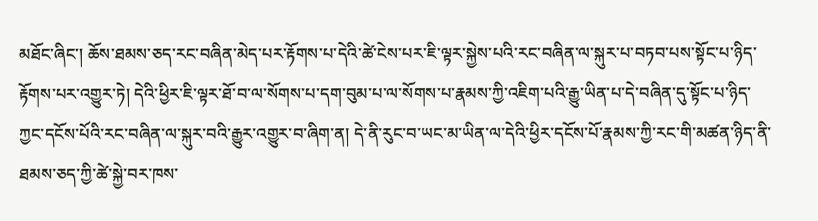མཐོང་ཞིང་། ཆོས་ཐམས་ཅད་རང་བཞིན་མེད་པར་རྟོགས་པ་དེའི་ཚེ་ངེས་པར་ཇི་ལྟར་སྐྱེས་པའི་རང་བཞིན་ལ་སྐུར་པ་བཏབ་པས་སྟོང་པ་ཉིད་རྟོགས་པར་འགྱུར་ཏེ། དེའི་ཕྱིར་ཇི་ལྟར་ཐོ་བ་ལ་སོགས་པ་དག་བུམ་པ་ལ་སོགས་པ་རྣམས་ཀྱི་འཇིག་པའི་རྒྱུ་ཡིན་པ་དེ་བཞིན་དུ་སྟོང་པ་ཉིད་ཀྱང་དངོས་པོའི་རང་བཞིན་ལ་སྐུར་བའི་རྒྱུར་འགྱུར་བ་ཞིག་ན། དེ་ནི་རུང་བ་ཡང་མ་ཡིན་ལ་དེའི་ཕྱིར་དངོས་པོ་རྣམས་ཀྱི་རང་གི་མཚན་ཉིད་ནི་ཐམས་ཅད་ཀྱི་ཚེ་སྐྱེ་བར་ཁས་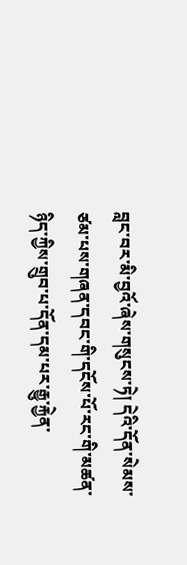བླང་བར་མི་བྱའོ་ཞེས་གསུངས་ཏེ། དེའི་དོན་སེམས་ཙམ་པས་གཞན་དབང་གི་དངོས་པོ་རང་གི་མཚན་ཉིད་ཀྱིས་གྲུབ་པ་དོན་དམ་པར་རྒྱུ་རྐྱེན་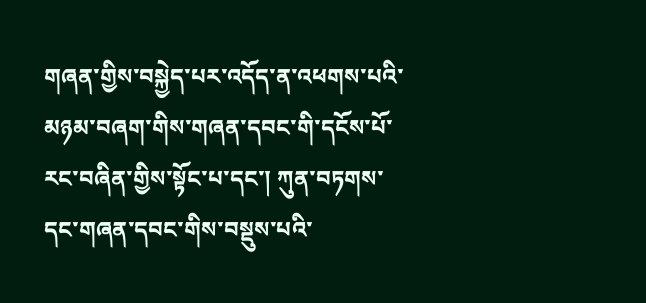གཞན་གྱིས་བསྐྱེད་པར་འདོད་ན་འཕགས་པའི་མཉམ་བཞག་གིས་གཞན་དབང་གི་དངོས་པོ་རང་བཞིན་གྱིས་སྟོང་པ་དང་། ཀུན་བཏགས་དང་གཞན་དབང་གིས་བསྡུས་པའི་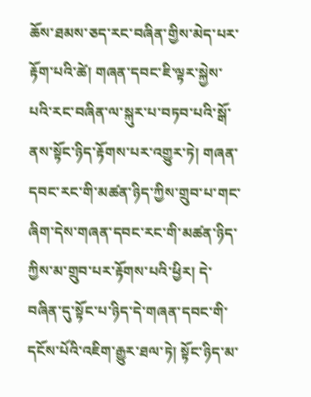ཆོས་ཐམས་ཅད་རང་བཞིན་གྱིས་མེད་པར་རྟོག་པའི་ཚེ། གཞན་དབང་ཇི་ལྟར་སྐྱེས་པའི་རང་བཞིན་ལ་སྐུར་པ་བཏབ་པའི་སྒོ་ནས་སྟོང་ཉིད་རྟོགས་པར་འགྱུར་ཏེ། གཞན་དབང་རང་གི་མཚན་ཉིད་ཀྱིས་གྲུབ་པ་གང་ཞིག་དེས་གཞན་དབང་རང་གི་མཚན་ཉིད་ཀྱིས་མ་གྲུབ་པར་རྟོགས་པའི་ཕྱིར། དེ་བཞིན་དུ་སྟོང་པ་ཉིད་དེ་གཞན་དབང་གི་དངོས་པོའི་འཇིག་རྒྱུར་ཐལ་ཏེ། སྟོང་ཉིད་མ་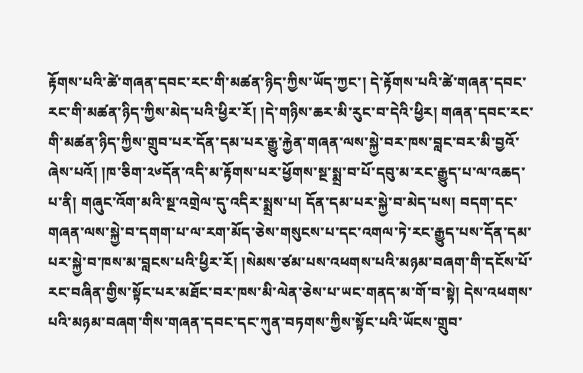རྟོགས་པའི་ཚེ་གཞན་དབང་རང་གི་མཚན་ཉིད་ཀྱིས་ཡོད་ཀྱང་། དེ་རྟོགས་པའི་ཚེ་གཞན་དབང་རང་གི་མཚན་ཉིད་ཀྱིས་མེད་པའི་ཕྱིར་རོ། །དེ་གཉིས་ཆར་མི་རུང་བ་དེའི་ཕྱིར། གཞན་དབང་རང་གི་མཚན་ཉིད་ཀྱིས་གྲུབ་པར་དོན་དམ་པར་རྒྱུ་རྐྱེན་གཞན་ལས་སྐྱེ་བར་ཁས་བླང་བར་མི་བྱའོ་ཞེས་པའོ། །ཁ་ཅིག་༢༦དོན་འདི་མ་རྟོགས་པར་ཕྱོགས་སྔ་སྨྲ་བ་པོ་དབུ་མ་རང་རྒྱུད་པ་ལ་འཆད་པ་ནི། གཞུང་འོག་མའི་སྔ་འགྲེལ་དུ་འདིར་སྨྲས་པ། དོན་དམ་པར་སྐྱེ་བ་མེད་པས། བདག་དང་གཞན་ལས་སྐྱེ་བ་དགག་པ་ལ་རག་མོད་ཅེས་གསུངས་པ་དང་འགལ་ཏེ་རང་རྒྱུད་པས་དོན་དམ་པར་སྐྱེ་བ་ཁས་མ་བླངས་པའི་ཕྱིར་རོ། །སེམས་ཙམ་པས་འཕགས་པའི་མཉམ་བཞག་གི་དངོས་པོ་རང་བཞིན་གྱིས་སྟོང་པར་མཐོང་བར་ཁས་མི་ལེན་ཅེས་པ་ཡང་གནད་མ་གོ་བ་སྟེ། དེས་འཕགས་པའི་མཉམ་བཞག་གིས་གཞན་དབང་དང་ཀུན་བཏགས་ཀྱིས་སྟོང་པའི་ཡོངས་གྲུབ་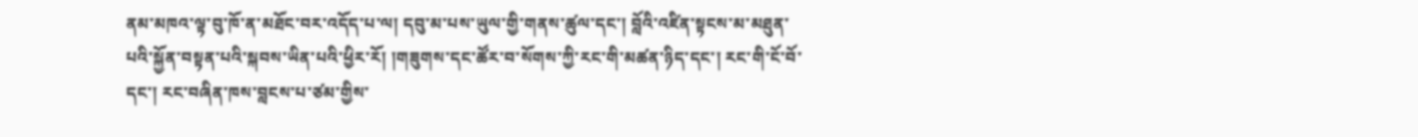ནམ་མཁའ་ལྟ་བུ་ཁོ་ན་མཐོང་བར་འདོད་པ་ལ། དབུ་མ་པས་ཡུལ་གྱི་གནས་ཚུལ་དང་། བློའི་འཛིན་སྟངས་མ་མཐུན་པའི་སྐྱོན་བསྟན་པའི་སྐབས་ཡིན་པའི་ཕྱིར་རོ། །གཟུགས་དང་ཚོར་བ་སོགས་ཀྱི་རང་གི་མཚན་ཉིད་དང་། རང་གི་ངོ་བོ་དང་། རང་བཞིན་ཁས་བླངས་པ་ཙམ་གྱིས་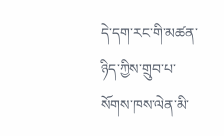དེ་དག་རང་གི་མཚན་ཉིད་ཀྱིས་གྲུབ་པ་སོགས་ཁས་ལེན་མི་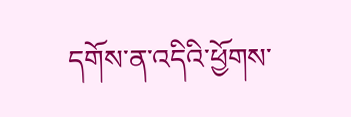དགོས་ན་འདིའི་ཕྱོགས་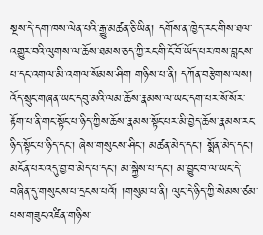སྔས་དེ་དག་ཁས་ལེན་པའི་རྒྱུ་མཚན་ཅི་ཡིན། དགོས་ན་ཁྱེད་རང་གིས་ཐལ་འགྱུར་བའི་ལུགས་ལ་ཆོས་ཐམས་ཅད་ཀྱི་རང་གི་ངོ་བོ་ཡོད་པར་ཁས་བླངས་པ་དང་འགལ་མི་འགལ་སོམས་ཤིག གཉིས་པ་ནི། དཀོན་བརྩེགས་ལས། འོད་སྲུང་གཞན་ཡང་དབུ་མའི་ལམ་ཆོས་རྣམས་ལ་ཡང་དག་པར་སོ་སོར་རྟོག་པ་ནི་གང་སྟོང་པ་ཉིད་ཀྱིས་ཆོས་རྣམས་སྟོང་པར་མི་བྱེད་ཆོས་རྣམས་རང་ཉིད་སྟོང་པ་ཉིད་དང་། ཞེས་གསུངས་ཤིང་། མཚན་མེད་དང་། སྨོན་མེད་དང་། མངོན་པར་འདུ་བྱ་བ་མེད་པ་དང་། མ་སྐྱེས་པ་དང་། མ་བྱུང་བ་ལ་ཡང་དེ་བཞིན་དུ་གསུངས་པ་དྲངས་པའོ། །གསུམ་པ་ནི། ལུང་དེ་ཉིད་ཀྱི་སེམས་ཙམ་པས་གཟུང་འཛིན་གཉིས་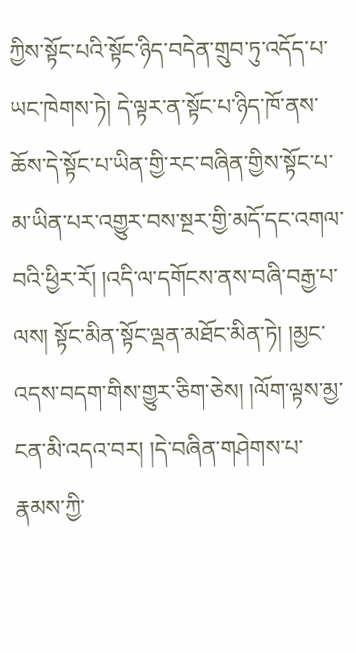ཀྱིས་སྟོང་པའི་སྟོང་ཉིད་བདེན་གྲུབ་ཏུ་འདོད་པ་ཡང་ཁེགས་ཏེ། དེ་ལྟར་ན་སྟོང་པ་ཉིད་ཁོ་ནས་ཆོས་དེ་སྟོང་པ་ཡིན་གྱི་རང་བཞིན་གྱིས་སྟོང་པ་མ་ཡིན་པར་འགྱུར་བས་སྔར་གྱི་མདོ་དང་འགལ་བའི་ཕྱིར་རོ། །འདི་ལ་དགོངས་ནས་བཞི་བརྒྱ་པ་ལས། སྟོང་མིན་སྟོང་ལྡན་མཐོང་མིན་ཏེ། །མྱང་འདས་བདག་གིས་གྱུར་ཅིག་ཅེས། །ལོག་ལྟས་མྱ་ངན་མི་འདའ་བར། །དེ་བཞིན་གཤེགས་པ་རྣམས་ཀྱི་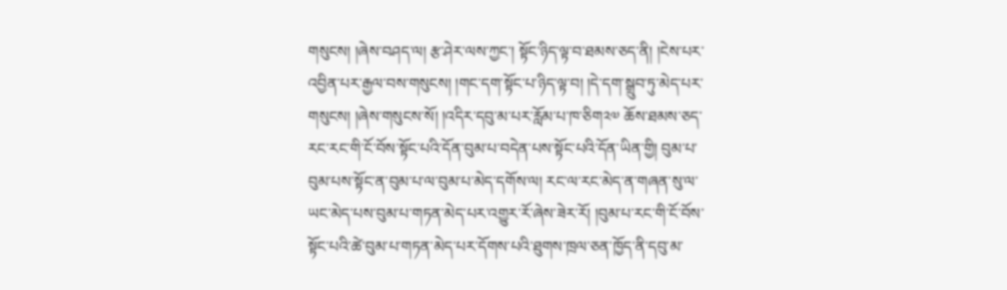གསུངས། །ཞེས་བཤད་ལ། རྩ་ཤེར་ལས་ཀྱང་། སྟོང་ཉིད་ལྟ་བ་ཐམས་ཅད་ནི། །ངེས་པར་འབྱིན་པར་རྒྱལ་བས་གསུངས། །གང་དག་སྟོང་པ་ཉིད་ལྟ་བ། །དེ་དག་སྒྲུབ་ཏུ་མེད་པར་གསུངས། །ཞེས་གསུངས་སོ། །འདིར་དབུ་མ་པར་རློམ་པ་ཁ་ཅིག༢༧ ཆོས་ཐམས་ཅད་རང་རང་གི་ངོ་བོས་སྟོང་པའི་དོན་བུམ་པ་བདེན་པས་སྟོང་པའི་དོན་ཡིན་གྱི། བུམ་པ་བུམ་པས་སྟོང་ན་བུམ་པ་ལ་བུམ་པ་མེད་དགོས་ལ། རང་ལ་རང་མེད་ན་གཞན་སུ་ལ་ཡང་མེད་པས་བུམ་པ་གཏན་མེད་པར་འགྱུར་རོ་ཞེས་ཟེར་རོ། །བུམ་པ་རང་གི་ངོ་བོས་སྟོང་པའི་ཚེ་བུམ་པ་གཏན་མེད་པར་དོགས་པའི་ཐུགས་ཁྲལ་ཅན་ཁྱོད་ནི་དབུ་མ་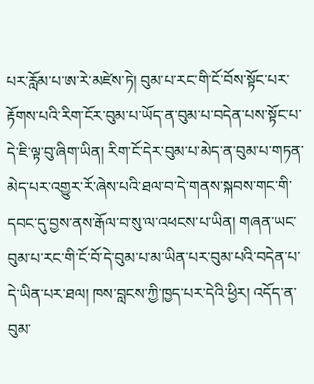པར་རློམ་པ་ཨ་རེ་མཛེས་ཏེ། བུམ་པ་རང་གི་ངོ་བོས་སྟོང་པར་རྟོགས་པའི་རིག་ངོར་བུམ་པ་ཡོད་ན་བུམ་པ་བདེན་པས་སྟོང་པ་དེ་ཇི་ལྟ་བུ་ཞིག་ཡིན། རིག་ངོ་དེར་བུམ་པ་མེད་ན་བུམ་པ་གཏན་མེད་པར་འགྱུར་རོ་ཞེས་པའི་ཐལ་བ་དེ་གནས་སྐབས་གང་གི་དབང་དུ་བྱས་ནས་རྒོལ་བ་སུ་ལ་འཕངས་པ་ཡིན། གཞན་ཡང་བུམ་པ་རང་གི་ངོ་བོ་དེ་བུམ་པ་མ་ཡིན་པར་བུམ་པའི་བདེན་པ་དེ་ཡིན་པར་ཐལ། ཁས་བླངས་ཀྱི་ཁྱད་པར་དེའི་ཕྱིར། འདོད་ན་བུམ་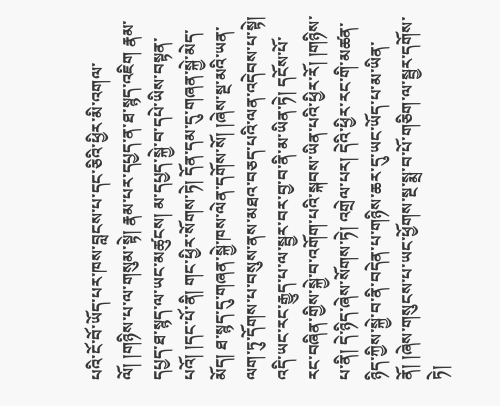པའི་ངོ་བོ་ཡོད་པར་ཁས་བླངས་པ་དང་ཅིའི་ཕྱིར་མི་འགལ་ལོ། །གཉིས་པ་ལ་གསུམ་སྟེ། རྣམ་པར་དཔྱད་ན་ཐ་སྙད་འཇིག རྣམ་དཔྱད་ཐ་སྙད་ལ་ཡང་མཚུངས། མ་དཔྱད་སྐྱེ་བ་དཔེ་ཡིས་བསྟན་པའོ། །དང་པོ་ནི། གང་ཕྱིར་སོགས་ཏེ། དོན་དམ་དུ་གཞན་སྐྱེ་མེད་མོད། ཐ་སྙད་དུ་གཞན་སྐྱེ་ཁས་ལེན་དགོས་སོ། །ཞེས་སྔ་མའི་ཡན་ལག་ཏུ་དོགས་པ་བསུས་ནས་མཐའ་བཅད་པའི་ལན་འདེབས་པ་སྟེ། འདི་ཡང་རང་རྒྱུད་པ་ལ་སྦྱར་བར་བྱ་བ་ནི་མ་ཡིན་ཏེ། དངོས་པོ་རང་བཞིན་གྱིས་སྐྱེ་བ་འགོག་པའི་སྐབས་ཡིན་པའི་ཕྱིར་རོ། །གཉིས་པ་ནི། དེ་ཉིད་ཞེས་སོགས་ཏེ། འགྲེལ་པར། དེའི་ཕྱིར་རང་གི་མཚན་ཉིད་ཀྱིས་སྐྱེ་བ་ནི་བདེན་པ་གཉིས་ཆར་དུ་ཡང་ཡོད་པ་མ་ཡིན་ནོ། །ཞེས་གསུངས་པ་ཡང་ཕྱོགས་སྔ་སྨྲ་བ་པོ་གཅིག་ལ་སྦྱར་དགོས་ཏེ།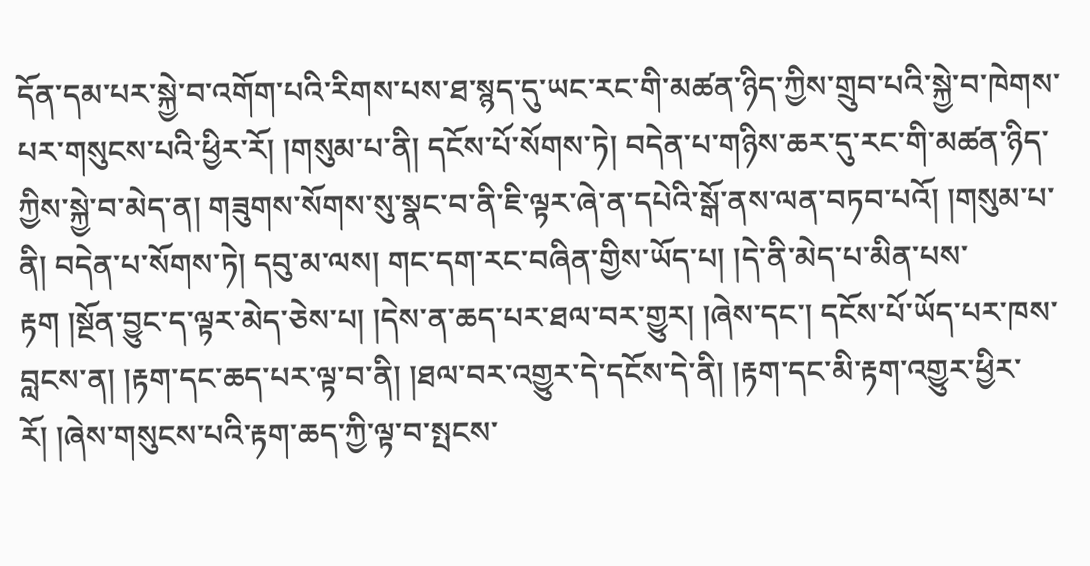དོན་དམ་པར་སྐྱེ་བ་འགོག་པའི་རིགས་པས་ཐ་སྙད་དུ་ཡང་རང་གི་མཚན་ཉིད་ཀྱིས་གྲུབ་པའི་སྐྱེ་བ་ཁེགས་པར་གསུངས་པའི་ཕྱིར་རོ། །གསུམ་པ་ནི། དངོས་པོ་སོགས་ཏེ། བདེན་པ་གཉིས་ཆར་དུ་རང་གི་མཚན་ཉིད་ཀྱིས་སྐྱེ་བ་མེད་ན། གཟུགས་སོགས་སུ་སྣང་བ་ནི་ཇི་ལྟར་ཞེ་ན་དཔེའི་སྒོ་ནས་ལན་བཏབ་པའོ། །གསུམ་པ་ནི། བདེན་པ་སོགས་ཏེ། དབུ་མ་ལས། གང་དག་རང་བཞིན་གྱིས་ཡོད་པ། །དེ་ནི་མེད་པ་མིན་པས་རྟག །སྔོན་བྱུང་ད་ལྟར་མེད་ཅེས་པ། །དེས་ན་ཆད་པར་ཐལ་བར་གྱུར། །ཞེས་དང་། དངོས་པོ་ཡོད་པར་ཁས་བླངས་ན། །རྟག་དང་ཆད་པར་ལྟ་བ་ནི། །ཐལ་བར་འགྱུར་དེ་དངོས་དེ་ནི། །རྟག་དང་མི་རྟག་འགྱུར་ཕྱིར་རོ། །ཞེས་གསུངས་པའི་རྟག་ཆད་ཀྱི་ལྟ་བ་སྤངས་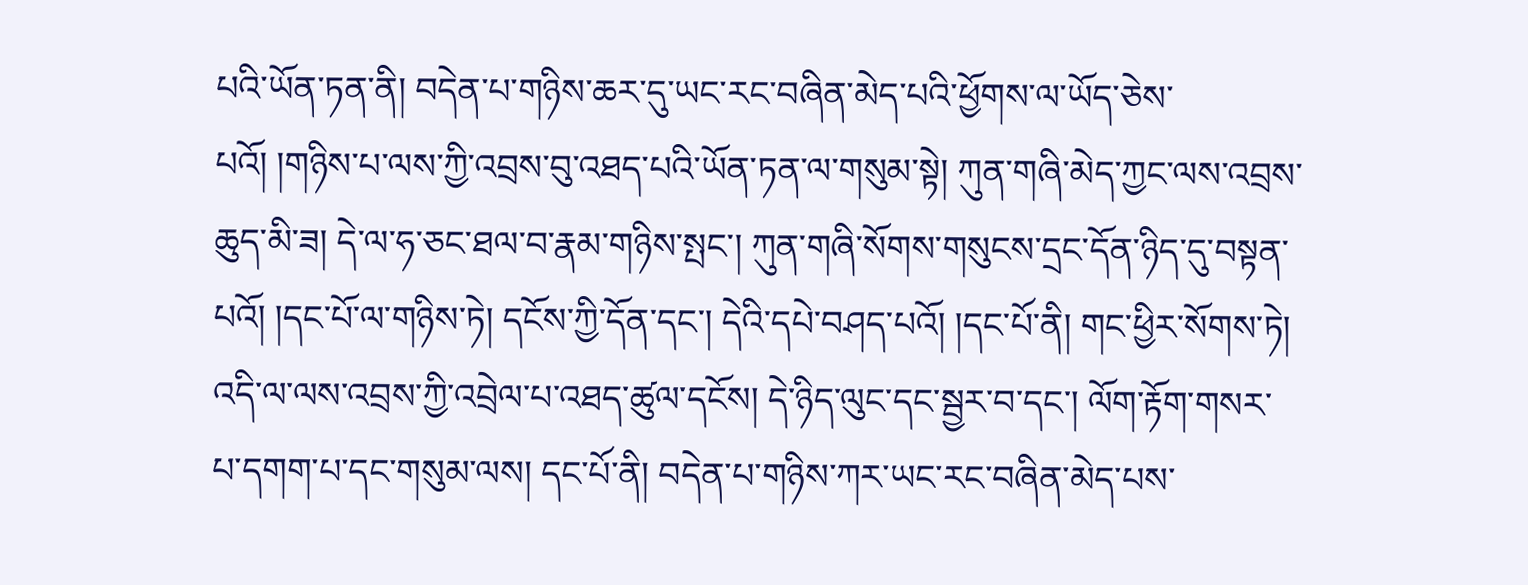པའི་ཡོན་ཏན་ནི། བདེན་པ་གཉིས་ཆར་དུ་ཡང་རང་བཞིན་མེད་པའི་ཕྱོགས་ལ་ཡོད་ཅེས་པའོ། །གཉིས་པ་ལས་ཀྱི་འབྲས་བུ་འཐད་པའི་ཡོན་ཏན་ལ་གསུམ་སྟེ། ཀུན་གཞི་མེད་ཀྱང་ལས་འབྲས་ཆུད་མི་ཟ། དེ་ལ་ཧ་ཅང་ཐལ་བ་རྣམ་གཉིས་སྤང་། ཀུན་གཞི་སོགས་གསུངས་དྲང་དོན་ཉིད་དུ་བསྟན་པའོ། །དང་པོ་ལ་གཉིས་ཏེ། དངོས་ཀྱི་དོན་དང་། དེའི་དཔེ་བཤད་པའོ། །དང་པོ་ནི། གང་ཕྱིར་སོགས་ཏེ། འདི་ལ་ལས་འབྲས་ཀྱི་འབྲེལ་པ་འཐད་ཚུལ་དངོས། དེ་ཉིད་ལུང་དང་སྦྱར་བ་དང་། ལོག་རྟོག་གསར་པ་དགག་པ་དང་གསུམ་ལས། དང་པོ་ནི། བདེན་པ་གཉིས་ཀར་ཡང་རང་བཞིན་མེད་པས་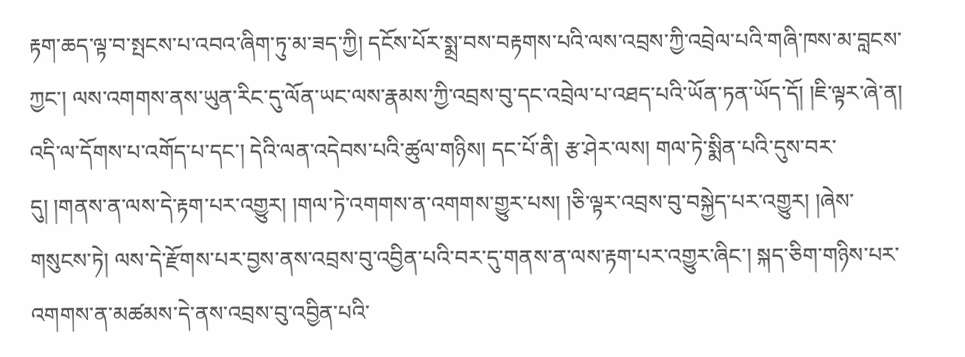རྟག་ཆད་ལྟ་བ་སྤངས་པ་འབའ་ཞིག་ཏུ་མ་ཟད་ཀྱི། དངོས་པོར་སྨྲ་བས་བརྟགས་པའི་ལས་འབྲས་ཀྱི་འབྲེལ་པའི་གཞི་ཁས་མ་བླངས་ཀྱང་། ལས་འགགས་ནས་ཡུན་རིང་དུ་ལོན་ཡང་ལས་རྣམས་ཀྱི་འབྲས་བུ་དང་འབྲེལ་པ་འཐད་པའི་ཡོན་ཏན་ཡོད་དོ། །ཇི་ལྟར་ཞེ་ན། འདི་ལ་དོགས་པ་འགོད་པ་དང་། དེའི་ལན་འདེབས་པའི་ཚུལ་གཉིས། དང་པོ་ནི། རྩ་ཤེར་ལས། གལ་ཏེ་སྨིན་པའི་དུས་བར་དུ། །གནས་ན་ལས་དེ་རྟག་པར་འགྱུར། །གལ་ཏེ་འགགས་ན་འགགས་གྱུར་པས། །ཅི་ལྟར་འབྲས་བུ་བསྐྱེད་པར་འགྱུར། །ཞེས་གསུངས་ཏེ། ལས་དེ་རྫོགས་པར་བྱས་ནས་འབྲས་བུ་འབྱིན་པའི་བར་དུ་གནས་ན་ལས་རྟག་པར་འགྱུར་ཞིང་། སྐད་ཅིག་གཉིས་པར་འགགས་ན་མཚམས་དེ་ནས་འབྲས་བུ་འབྱིན་པའི་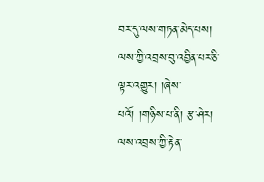བར་དུ་ལས་གཏན་མེད་པས། ལས་ཀྱི་འབྲས་བུ་འབྱིན་པར་ཅི་ལྟར་འགྱུར། །ཞེས་པའོ། །གཉིས་པ་ནི། རྩ་ཤེར། ལས་འབྲས་ཀྱི་རྟེན་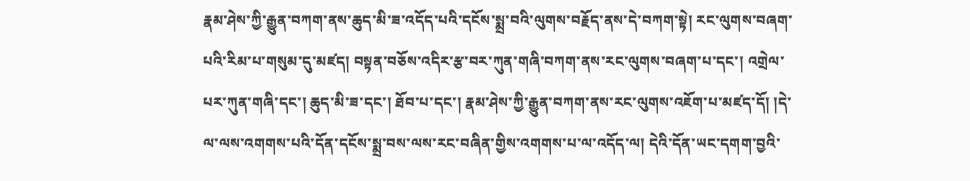རྣམ་ཤེས་ཀྱི་རྒྱུན་བཀག་ནས་ཆུད་མི་ཟ་འདོད་པའི་དངོས་སྨྲ་བའི་ལུགས་བརྗོད་ནས་དེ་བཀག་སྟེ། རང་ལུགས་བཞག་པའི་རིམ་པ་གསུམ་དུ་མཛད། བསྟན་བཅོས་འདིར་རྩ་བར་ཀུན་གཞི་བཀག་ནས་རང་ལུགས་བཞག་པ་དང་། འགྲེལ་པར་ཀུན་གཞི་དང་། ཆུད་མི་ཟ་དང་། ཐོབ་པ་དང་། རྣམ་ཤེས་ཀྱི་རྒྱུན་བཀག་ནས་རང་ལུགས་འཇོག་པ་མཛད་དོ། །དེ་ལ་ལས་འགགས་པའི་དོན་དངོས་སྨྲ་བས་ལས་རང་བཞིན་གྱིས་འགགས་པ་ལ་འདོད་ལ། དེའི་དོན་ཡང་དགག་བྱའི་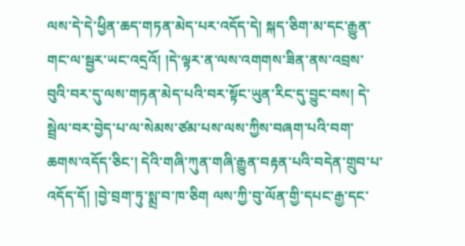ལས་དེ་དེ་ཕྱིན་ཆད་གཏན་མེད་པར་འདོད་དེ། སྐད་ཅིག་མ་དང་རྒྱུན་གང་ལ་སྦྱར་ཡང་འདྲའོ། །དེ་ལྟར་ན་ལས་འགགས་ཟིན་ནས་འབྲས་བུའི་བར་དུ་ལས་གཏན་མེད་པའི་བར་སྟོང་ཡུན་རིང་དུ་བྱུང་བས། དེ་སྦྲེལ་བར་བྱེད་པ་ལ་སེམས་ཙམ་པས་ལས་ཀྱིས་བཞག་པའི་བག་ཆགས་འདོད་ཅིང་། དེའི་གཞི་ཀུན་གཞི་རྒྱུན་བརྟན་པའི་བདེན་གྲུབ་པ་འདོད་དོ། །བྱེ་བྲག་ཏུ་སྨྲ་བ་ཁ་ཅིག ལས་ཀྱི་བུ་ལོན་གྱི་དཔང་རྒྱ་དང་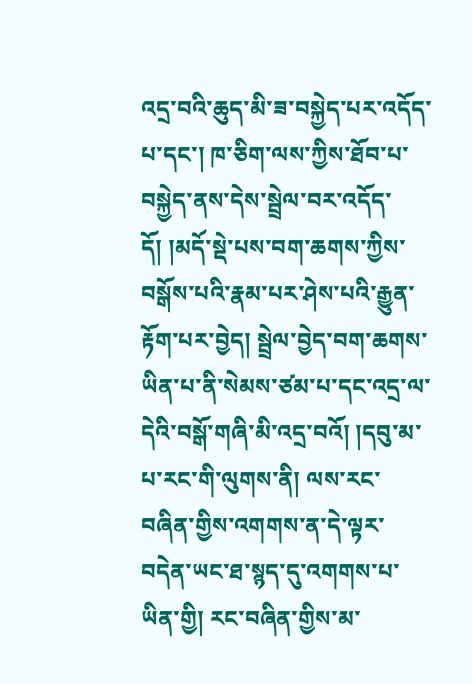འདྲ་བའི་ཆུད་མི་ཟ་བསྐྱེད་པར་འདོད་པ་དང་། ཁ་ཅིག་ལས་ཀྱིས་ཐོབ་པ་བསྐྱེད་ནས་དེས་སྦྲེལ་བར་འདོད་དོ། །མདོ་སྡེ་པས་བག་ཆགས་ཀྱིས་བསྒོས་པའི་རྣམ་པར་ཤེས་པའི་རྒྱུན་རྟོག་པར་བྱེད། སྦྲེལ་བྱེད་བག་ཆགས་ཡིན་པ་ནི་སེམས་ཙམ་པ་དང་འདྲ་ལ་དེའི་བསྒོ་གཞི་མི་འདྲ་བའོ། །དབུ་མ་པ་རང་གི་ལུགས་ནི། ལས་རང་བཞིན་གྱིས་འགགས་ན་དེ་ལྟར་བདེན་ཡང་ཐ་སྙད་དུ་འགགས་པ་ཡིན་གྱི། རང་བཞིན་གྱིས་མ་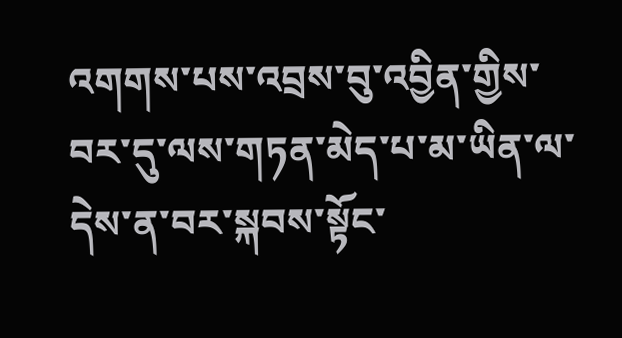འགགས་པས་འབྲས་བུ་འབྱིན་གྱིས་བར་དུ་ལས་གཏན་མེད་པ་མ་ཡིན་ལ་དེས་ན་བར་སྐབས་སྟོང་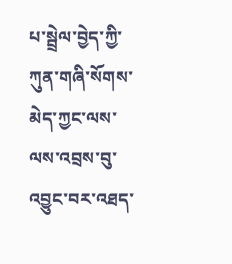པ་སྦྲེལ་བྱེད་ཀྱི་ཀུན་གཞི་སོགས་མེད་ཀྱང་ལས་ལས་འབྲས་བུ་འབྱུང་བར་འཐད་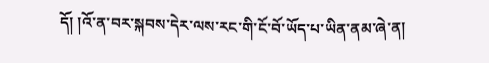དོ། །འོ་ན་བར་སྐབས་དེར་ལས་རང་གི་ངོ་བོ་ཡོད་པ་ཡིན་ནམ་ཞེ་ན།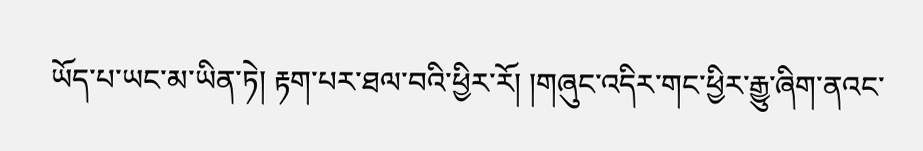ཡོད་པ་ཡང་མ་ཡིན་ཏེ། རྟག་པར་ཐལ་བའི་ཕྱིར་རོ། །གཞུང་འདིར་གང་ཕྱིར་རྒྱུ་ཞིག་ནའང་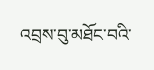འབྲས་བུ་མཐོང་བའི་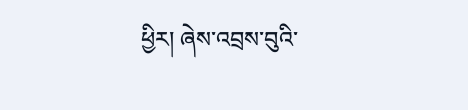ཕྱིར། ཞེས་འབྲས་བུའི་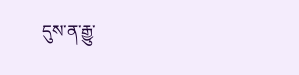དུས་ན་རྒྱུ་